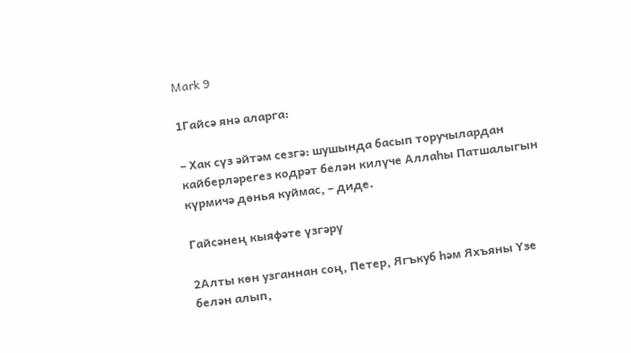Mark 9

1Гайсә янә аларга:

– Хак сүз әйтәм сезгә: шушында басып торучылардан кайберләрегез кодрәт белән килүче Аллаһы Патшалыгын күрмичә дөнья куймас, – диде.

Гайсәнең кыяфәте үзгәрү

2Алты көн узганнан соң, Петер, Ягъкуб һәм Яхъяны Үзе белән алып,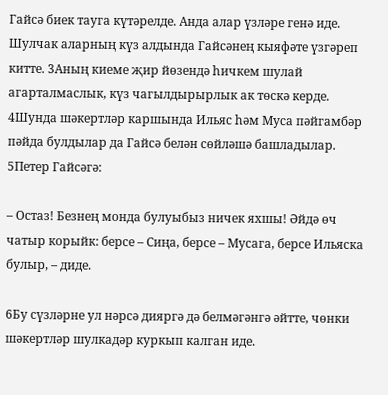Гайсә биек тауга күтәрелде. Анда алар үзләре генә иде. Шулчак аларның күз алдында Гайсәнең кыяфәте үзгәреп китте. 3Аның киеме җир йөзендә һичкем шулай агарталмаслык, күз чагылдырырлык ак төскә керде. 4Шунда шәкертләр каршында Ильяс һәм Муса пәйгамбәр пәйда булдылар да Гайсә белән сөйләшә башладылар. 5Петер Гайсәгә:

– Остаз! Безнең монда булуыбыз ничек яхшы! Әйдә өч чатыр корыйк: берсе – Сиңа, берсе – Мусага, берсе Ильяска булыр, – диде.

6Бу сүзләрне ул нәрсә дияргә дә белмәгәнгә әйтте, чөнки шәкертләр шулкадәр куркып калган иде.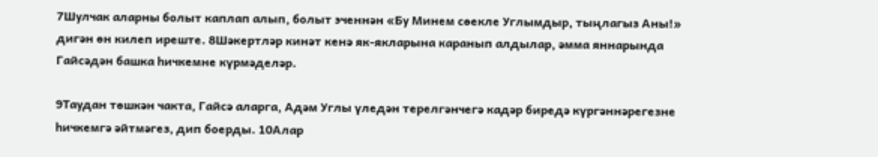7Шулчак аларны болыт каплап алып, болыт эченнән «Бу Минем сөекле Углымдыр, тыңлагыз Аны!» дигән өн килеп иреште. 8Шәкертләр кинәт кенә як-якларына каранып алдылар, әмма яннарында Гайсәдән башка һичкемне күрмәделәр.

9Таудан төшкән чакта, Гайсә аларга, Адәм Углы үледән терелгәнчегә кадәр биредә күргәннәрегезне һичкемгә әйтмәгез, дип боерды. 10Алар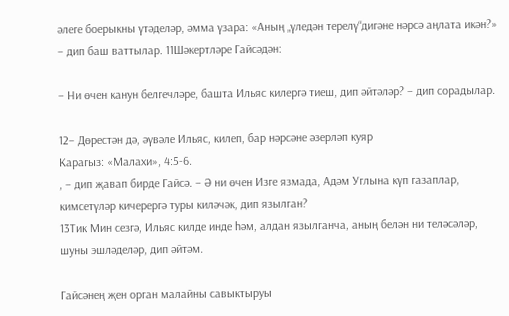әлеге боерыкны үтәделәр, әмма үзара: «Аның „үледән терелү“дигәне нәрсә аңлата икән?» – дип баш ваттылар. 11Шәкертләре Гайсәдән:

– Ни өчен канун белгечләре, башта Ильяс килергә тиеш, дип әйтәләр? – дип сорадылар.

12– Дөрестән дә, әүвәле Ильяс, килеп, бар нәрсәне әзерләп куяр
Карагыз: «Малахи», 4:5-6.
, – дип җавап бирде Гайсә. – Ә ни өчен Изге язмада, Адәм Углына күп газаплар, кимсетүләр кичерергә туры киләчәк, дип язылган?
13Тик Мин сезгә, Ильяс килде инде һәм, алдан язылганча, аның белән ни теләсәләр, шуны эшләделәр, дип әйтәм.

Гайсәнең җен орган малайны савыктыруы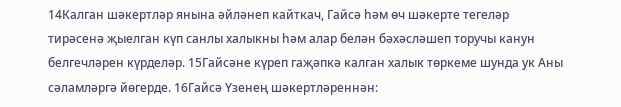14Калган шәкертләр янына әйләнеп кайткач, Гайсә һәм өч шәкерте тегеләр тирәсенә җыелган күп санлы халыкны һәм алар белән бәхәсләшеп торучы канун белгечләрен күрделәр. 15Гайсәне күреп гаҗәпкә калган халык төркеме шунда ук Аны сәламләргә йөгерде. 16Гайсә Үзенең шәкертләреннән: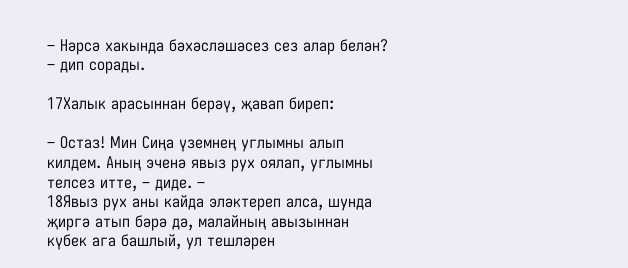– Нәрсә хакында бәхәсләшәсез сез алар белән? – дип сорады.

17Халык арасыннан берәү, җавап биреп:

– Остаз! Мин Сиңа үземнең углымны алып килдем. Аның эченә явыз рух оялап, углымны телсез итте, – диде. –
18Явыз рух аны кайда эләктереп алса, шунда җиргә атып бәрә дә, малайның авызыннан күбек ага башлый, ул тешләрен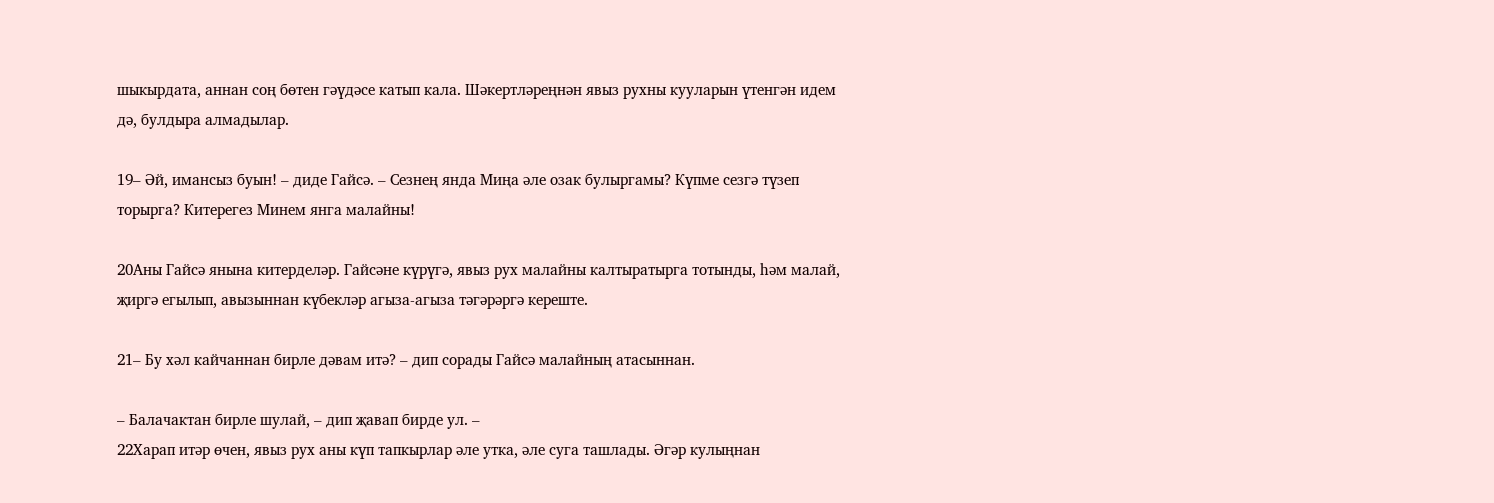шыкырдата, аннан соң бөтен гәүдәсе катып кала. Шәкертләреңнән явыз рухны кууларын үтенгән идем дә, булдыра алмадылар.

19– Әй, имансыз буын! – диде Гайсә. – Сезнең янда Миңа әле озак булыргамы? Күпме сезгә түзеп торырга? Китерегез Минем янга малайны!

20Аны Гайсә янына китерделәр. Гайсәне күрүгә, явыз рух малайны калтыратырга тотынды, һәм малай, җиргә егылып, авызыннан күбекләр агыза-агыза тәгәрәргә кереште.

21– Бу хәл кайчаннан бирле дәвам итә? – дип сорады Гайсә малайның атасыннан.

– Балачактан бирле шулай, – дип җавап бирде ул. –
22Харап итәр өчен, явыз рух аны күп тапкырлар әле утка, әле суга ташлады. Әгәр кулыңнан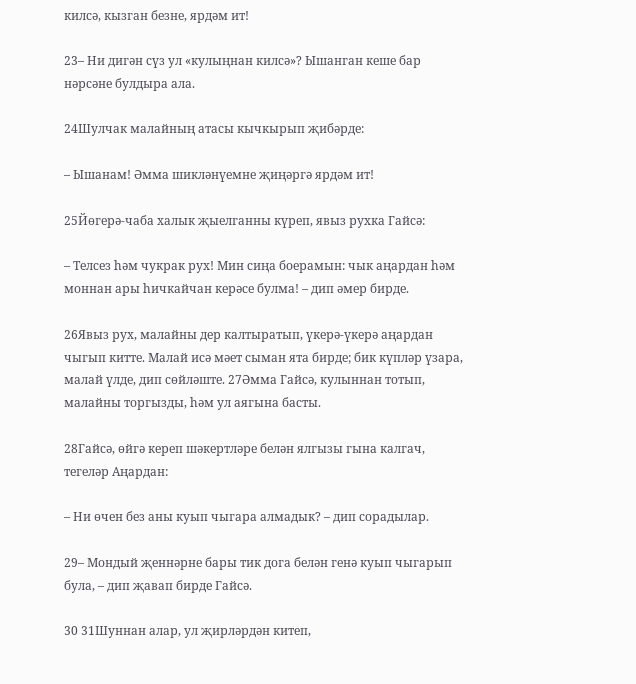килсә, кызган безне, ярдәм ит!

23– Ни дигән сүз ул «кулыңнан килсә»? Ышанган кеше бар нәрсәне булдыра ала.

24Шулчак малайның атасы кычкырып җибәрде:

– Ышанам! Әмма шикләнүемне җиңәргә ярдәм ит!

25Йөгерә-чаба халык җыелганны күреп, явыз рухка Гайсә:

– Телсез һәм чукрак рух! Мин сиңа боерамын: чык аңардан һәм моннан ары һичкайчан керәсе булма! – дип әмер бирде.

26Явыз рух, малайны дер калтыратып, үкерә-үкерә аңардан чыгып китте. Малай исә мәет сыман ята бирде; бик күпләр үзара, малай үлде, дип сөйләште. 27Әмма Гайсә, кулыннан тотып, малайны торгызды, һәм ул аягына басты.

28Гайсә, өйгә кереп шәкертләре белән ялгызы гына калгач, тегеләр Аңардан:

– Ни өчен без аны куып чыгара алмадык? – дип сорадылар.

29– Мондый җеннәрне бары тик дога белән генә куып чыгарып була, – дип җавап бирде Гайсә.

30 31Шуннан алар, ул җирләрдән китеп,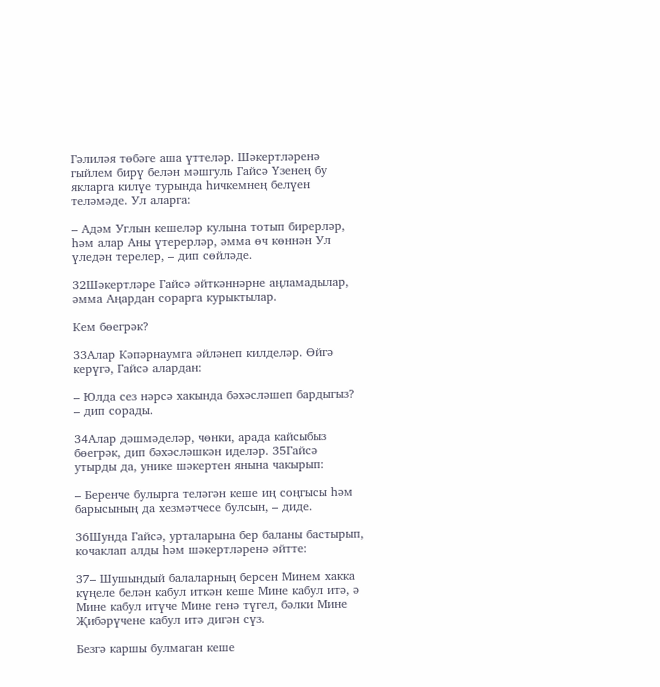Гәлиләя төбәге аша үттеләр. Шәкертләренә гыйлем бирү белән мәшгуль Гайсә Үзенең бу якларга килүе турында һичкемнең белүен теләмәде. Ул аларга:

– Адәм Углын кешеләр кулына тотып бирерләр, һәм алар Аны үтерерләр, әмма өч көннән Ул үледән терелер, – дип сөйләде.

32Шәкертләре Гайсә әйткәннәрне аңламадылар, әмма Аңардан сорарга курыктылар.

Кем бөегрәк?

33Алар Кәпәрнаумга әйләнеп килделәр. Өйгә керүгә, Гайсә алардан:

– Юлда сез нәрсә хакында бәхәсләшеп бардыгыз? – дип сорады.

34Алар дәшмәделәр, чөнки, арада кайсыбыз бөегрәк, дип бәхәсләшкән иделәр. 35Гайсә утырды да, унике шәкертен янына чакырып:

– Беренче булырга теләгән кеше иң соңгысы һәм барысының да хезмәтчесе булсын, – диде.

36Шунда Гайсә, урталарына бер баланы бастырып, кочаклап алды һәм шәкертләренә әйтте:

37– Шушындый балаларның берсен Минем хакка күңеле белән кабул иткән кеше Мине кабул итә, ә Мине кабул итүче Мине генә түгел, бәлки Мине Җибәрүчене кабул итә дигән сүз.

Безгә каршы булмаган кеше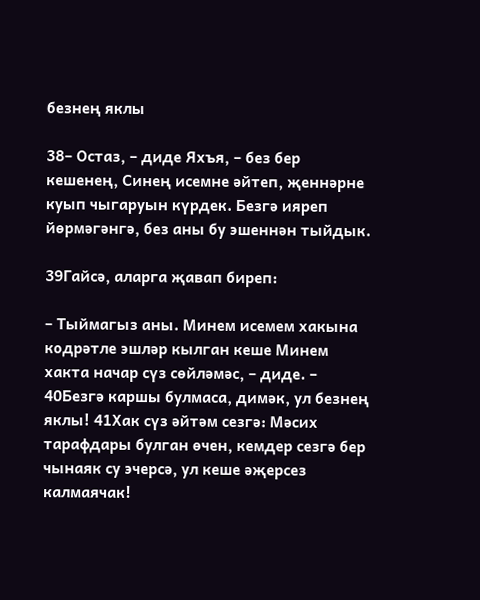безнең яклы

38– Остаз, – диде Яхъя, – без бер кешенең, Синең исемне әйтеп, җеннәрне куып чыгаруын күрдек. Безгә ияреп йөрмәгәнгә, без аны бу эшеннән тыйдык.

39Гайсә, аларга җавап биреп:

– Тыймагыз аны. Минем исемем хакына кодрәтле эшләр кылган кеше Минем хакта начар сүз сөйләмәс, – диде. –
40Безгә каршы булмаса, димәк, ул безнең яклы! 41Хак сүз әйтәм сезгә: Мәсих тарафдары булган өчен, кемдер сезгә бер чынаяк су эчерсә, ул кеше әҗерсез калмаячак!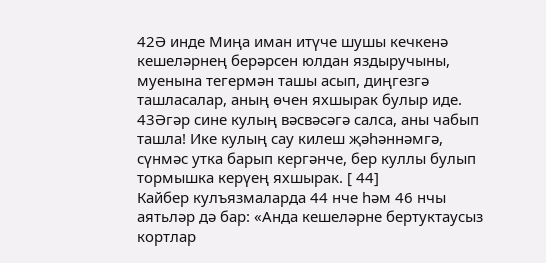42Ә инде Миңа иман итүче шушы кечкенә кешеләрнең берәрсен юлдан яздыручыны, муенына тегермән ташы асып, диңгезгә ташласалар, аның өчен яхшырак булыр иде. 43Әгәр сине кулың вәсвәсәгә салса, аны чабып ташла! Ике кулың сау килеш җәһәннәмгә, сүнмәс утка барып кергәнче, бер куллы булып тормышка керүең яхшырак. [ 44]
Кайбер кулъязмаларда 44 нче һәм 46 нчы аятьләр дә бар: «Анда кешеләрне бертуктаусыз кортлар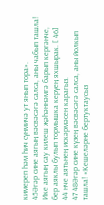кимереп һәм һич сүнмичә ут янып тора».
45Әгәр сине аягың вәсвәсәгә салса, аны чабып ташла! Ике аягың сау килеш җәһәннәмгә барып кергәнче, бер аяклы булып тормышка керүең яхшырак. [ 46]
44 нче аятьнең искәрмәсен карагыз.
47 48Әгәр сине күзең вәсвәсәгә салса, аны йолкып ташла! «Кешеләрне бертуктаусыз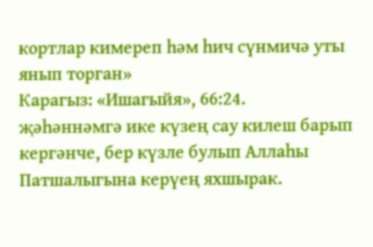кортлар кимереп һәм һич сүнмичә уты янып торган»
Карагыз: «Ишагыйя», 66:24.
җәһәннәмгә ике күзең сау килеш барып кергәнче, бер күзле булып Аллаһы Патшалыгына керүең яхшырак.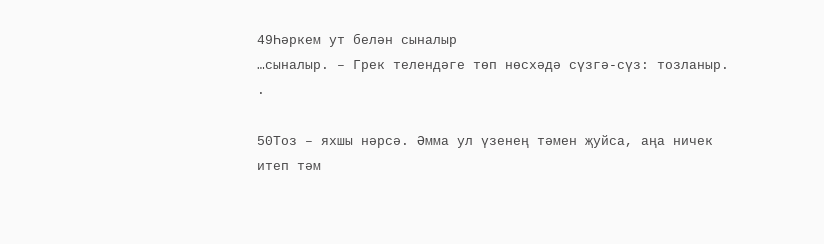49Һәркем ут белән сыналыр
…сыналыр. – Грек телендәге төп нөсхәдә сүзгә-сүз: тозланыр.
.

50Тоз – яхшы нәрсә. Әмма ул үзенең тәмен җуйса, аңа ничек итеп тәм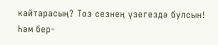кайтарасың? Тоз сезнең үзегездә булсын! Һәм бер-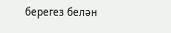берегез белән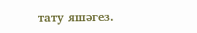тату яшәгез.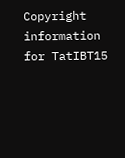Copyright information for TatIBT15